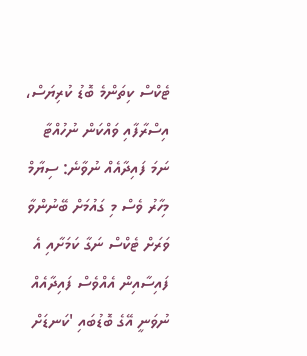ޓެކްސް ކިތަންމެ ބޮޑު ކުރިޔަސް، އިސްރާފާއި ވައްކަން ނުހުއްޓާ ނަމަ ފައިދާއެއް ނުވާނެ: ސިޔާމް
މިހާރު ވެސް މި ގައުމަށް ބޭނުންވާ ވަރަށް ޓެކްސް ނަގާ ކަމަށާއި އެ ފައިސާއިން އެއްވެސް ފައިދާއެއް ނުވަނީ އޭގެ ބޮޑުބައި 'ކަނޑަށް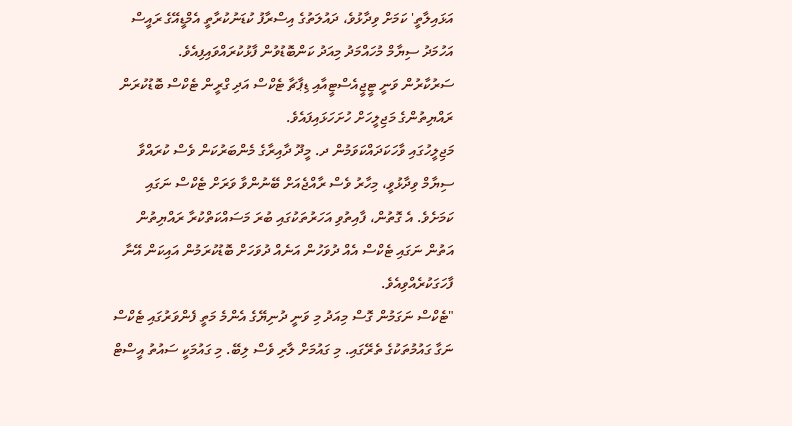އަޅައިލާތީ' ކަމަށް ވިދާޅުވެ، ދައުލަތުގެ އިސްރާފު ކުޑަނުކުރާތީ އެމްޑީއޭގެ ރައީސް އަހުމަދު ސިޔާމް މުހައްމަދު މިއަދު ކަންބޮޑުވުން ފާޅުކުރައްވައިފިއެވެ.
ސަރުކާރުން ވަނީ ޓީޖީއެސްޓީއާއި ޑިޕާޗާ ޓެކްސް އަދި ގްރީން ޓެކްސް ބޮޑުކުރަން ރައްޔިތުންގެ މަޖިލީހަށް ހުށަހަޅައިފައެވެ.
މަޖިލީހުގައި ވާހަކަދައްކަވަމުން ދ. މީދޫ ދާއިރާގެ މެންބަރުކަން ވެސް ކުރައްވާ ސިޔާމް ވިދާޅުވީ، މިހާރު ވެސް ރާއްޖެއަށް ބޭނުންވާ ވަރަށް ޓެކްސް ނަގައި ކަމަށެވެ. އެ ގޮތުން، ފާއިތުވި އަހަރުތަކުގައި ބުރަ މަސައްކަތްކުރާ ރައްޔިތުން އަތުން ނަގައި ޓެކްސް އެއް ދުވަހުން އަނެއް ދުވަހަށް ބޮޑުކުރަމުން އައިކަން އޭނާ ފާހަގަކުރެއްވިއެވެ.
"ޓެކްސް ނަގަމުން ގޮސް މިއަދު މި ވަނީ ދުނިޔޭގެ އެންމެ މަތީ ފެންވަރުގައި ޓެކްސް ނަގާ ގައުމުތަކުގެ ތެރޭގައި. މި ގައުމަށް ލާރި ވެސް ލިބޭ. މި ގައުމަކީ ސައުތު އީސްޓް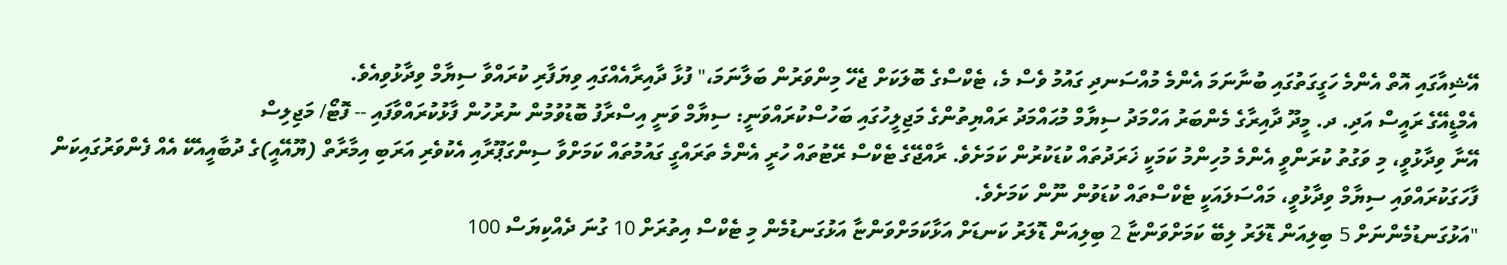އޭޝިއާގައި އޮތް އެންމެ ހަގީގަތުގައި ބުނާނަމަ އެންމެ މުއްސަނދި ގައުމު ވެސް މެ، ޓެކްސްގެ ބޮލަކަށް ޖެހޭ މިންވަރުން ބަލާނަމަ،" ފުޅާ ދާއިރާއެއްގައި ވިޔަފާރި ކުރައްވާ ސިޔާމް ވިދާޅުވިއެވެ.
އެމްޑީއޭގެ ރައީސް އަދި. ދ. މީދޫ ދާއިރާގެ މެންބަރު އަހްމަދު ސިޔާމް މުޙައްމަދު ރައްޔިތުންގެ މަޖިލީހުގައި ބަހުސްކުރައްވަނީ: ސިޔާމް ވަނީ އިސްރާފު ބޮޑުވުމުން ނުރުހުން ފާޅުކުރައްވާފައި -- ފޮޓޯ/ މަޖިލިސް
އޭނާ ވިދާޅުވީ، މި ވަގުތު ކުރަންވީ އެންމެ މުހިންމު ކަމަކީ ޚަރަދުތައް ކުޑަކުރުން ކަމަށެވެ. ރާއްޖޭގެ ޓެކްސް ރޭޓުތައް ހުރީ އެންމެ ތަރައްގީ ގައުމުތައް ކަމަށްވާ ސިންގަޕޫރާއި އެކުވެރި އަރަބި އިމާރާތް (ޔޫއޭއީ)ގެ ދުބާއީއެކޭ އެއް ފެންވަރުގައިކަން ފާހަގަކުރައްވައި ސިޔާމް ވިދާޅުވީ، މައްސަލައަކީ ޓެކްސްތައް ކުޑަވުން ނޫން ކަމަށެވެ.
"އަޅުގަނޑުމެންނަށް 5 ބިލިއަން ޑޮލަރު ލިބޭ ކަމަށްވަންޏާ 2 ބިލިއަން ޑޮލަރު ކަނޑަށް އަޅާކަމަށްވަންޏާ އަޅުގަނޑުމެން މި ޓެކްސް އިތުރަށް 10 ގުނަ ދެއްކިޔަސް 100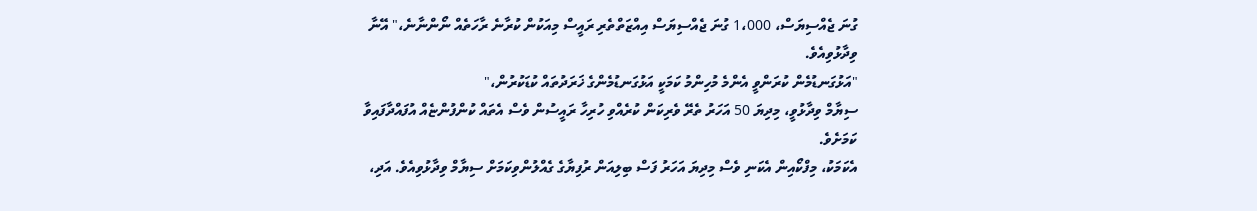ގުނަ ޖެއްސިޔަސް، 1،000 ގުނަ ޖެއްސިޔަސް އިއްޒަތްތެރި ރައީސް މިއަކުން ކުރާނެ ރާހަތެއް ނޯންނާނެ،" އޭނާ ވިދާޅުވިއެވެ.
"އަޅުގަނޑުމެން ކުރަންވީ އެންމެ މުހިންމު ކަމަކީ އަޅުގަނޑުމެންގެ ޚަރަދުތައް ކުޑަކުރުން،"
ސިޔާމް ވިދާޅުވީ، މިދިޔަ 50 އަހަރު ތެރޭ ވެރިކަން ކުރެއްވި ހުރިހާ ރައީސުން ވެސް އެތައް ކުންފުންޏެއް އުފައްދާފައިވާ ކަމަށެވެ.
އެކަމަކު، މިފްކޯއިން އެކަނި ވެސް މިދިޔަ އަހަރު ފަސް ބިލިއަން ރުފިޔާގެ ގެއްލުންވިކަމަށް ސިޔާމް ވިދާޅުވިއެވެ. އަދި،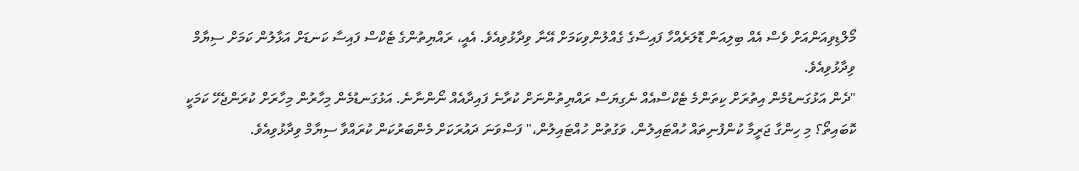މޯލްޑިވިއަންއަށް ވެސް އެއް ބިލިއަން ޑޮލަރެއްހާ ފައިސާގެ ގެއްލުންވިކަމަށް އޭނާ ވިދާޅުވިއެވެ. އެއީ، ރައްޔިތުންގެ ޓެކްސް ފައިސާ ކަނޑަށް އަޅާލުން ކަމަށް ސިޔާމް ވިދާޅުވިއެވެ.
"ދެން އަޅުގަނޑުމެން އިތުރަށް ކިތަންމެ ޓެކްސްއެއް ނެގިޔަސް ރައްޔިތުންނަށް ކުރާނެ ފައިދާއެއް ނޯންނާނެ. އަޅުގަނޑުމެން މިހާރުން މިހާރަށް ކުރަންޖެހޭ ކަމަކީ ކޮބައިތޯ؟ މި ހިންގާ ޖަރީމާ ކުންފުނިތައް ހުއްޓައިލުން، ވަގުތުން ހުއްޓައިލުން،" ފަސްވަނަ ދައުރަކަށް މެންބަރުކަން ކުރައްވާ ސިޔާމް ވިދާޅުވިއެވެ.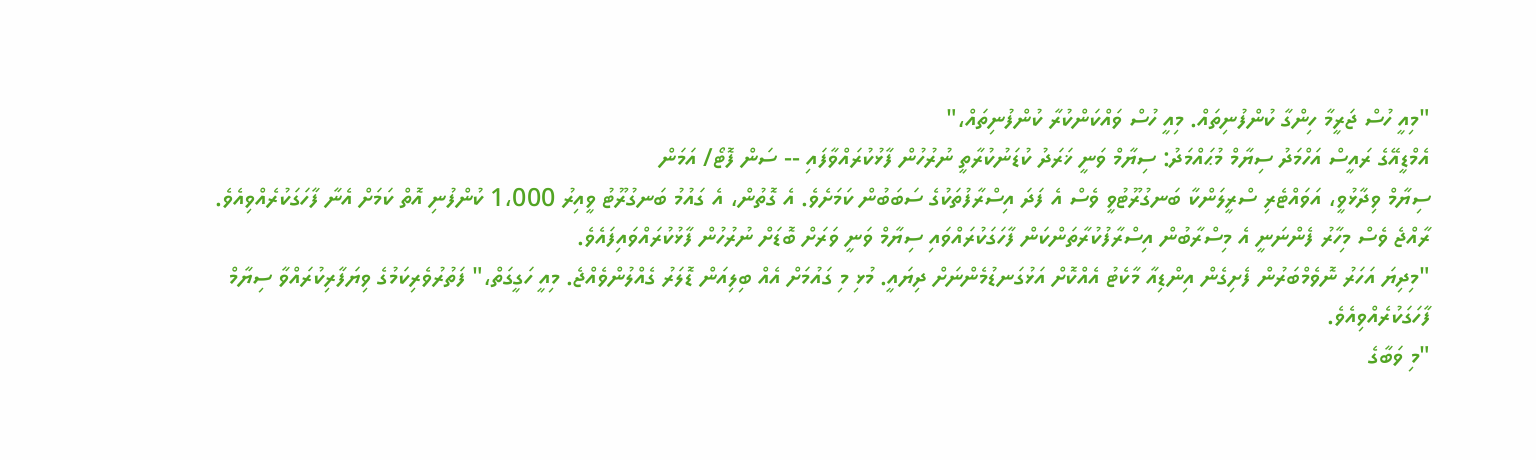"މިއީ ހުސް ޖަރީމާ ހިންގާ ކުންފުނިތައް. މިއީ ހުސް ވައްކަންކުރާ ކުންފުނިތައް،"
އެމްޑީއޭގެ ރައީސް އަހްމަދު ސިޔާމް މުޙައްމަދު: ސިޔާމް ވަނީ ޚަރަދު ކުޑަނުކުރާތީ ނުރުހުން ފާޅުކުރައްވާފައި -- ސަން ފޮޓޯ/ އަމަން
ސިޔާމް ވިދާޅުވީ، އަވައްޓެރި ސްރީލަންކާ ބަނގުރޫޓުވީ ވެސް އެ ފަދަ އިސްރާފުތަކުގެ ސަބަބުން ކަމަށެވެ. އެ ގޮތުން، އެ ގައުމު ބަނގުރޫޓު ވީއިރު 1،000 ކުންފުނި އޮތް ކަމަށް އެނާ ފާހަގަކުރެއްވިއެވެ.
ރާއްޖެ ވެސް މިހާރު ފެންނަނީ އެ މިސްރާބުން އިސްރާފުކުރާތަންކަން ފާހަގަކުރައްވައި ސިޔާމް ވަނީ ވަރަށް ބޮޑަށް ނުރުހުން ފާޅުކުރައްވައިފައެވެ.
"މިދިޔަ އަހަރު ނޮވެމްބަރުން ފެށިގެން އިންޑިއާ މާކެޓު އެއްކޮށް އަޅުގަނޑުމެންނަށް ދިޔައީ. މުޅި މި ގައުމަށް އެއް ބިލިއަން ޑޮލަރު ގެއްލުންވެއްޖެ. މިއީ ހަގީގަތް،" ފަތުރުވެރިކަމުގެ ވިޔަފާރިކުރައްވާ ސިޔާމް ފާހަގަކުރެއްވިއެވެ.
"މި ވަބާގެ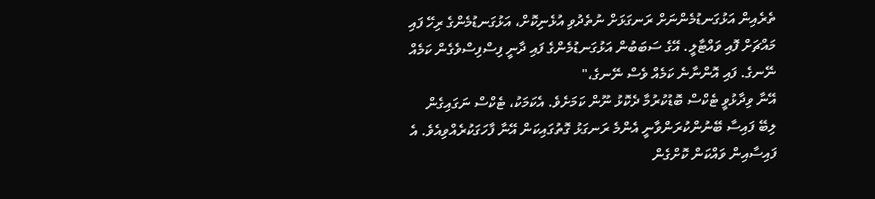ތެރެއިން އަޅުގަނޑުމެންނަށް ރަނގަޅަށް ނުތެދުވި އުޅެނިކޮށް، އަޅުގަނޑުމެންގެ ރިހޭ ފައި މައްޗަށް ފޮއި ވައްޓާލީ. އޭގެ ސަބަބުން އަޅުގަނޑުމެންގެ ފައި ދާނީ ފިސްފިސްވެގެން ކަމެއް ނޭނގެ. ފައި އޮންނާނެ ކަމެއް ވެސް ނޭނގެ،"
އޭނާ ވިދާޅުވީ ޓެކްސް ބޮޑުކުރުމާ ދެކޮޅު ނޫން ކަމަށެވެ. އެކަމަކު، ޓެކްސް ނަގައިގެން ލިބޭ ފައިސާ ބޭނުންކުރަންވާނީ އެންމެ ރަނގަޅު ގޮތުގައިކަން އޭނާ ފާހަގަކުރެއްވިއެވެ. އެ ފައިސާއިން ވައްކަން ކޮށްގެން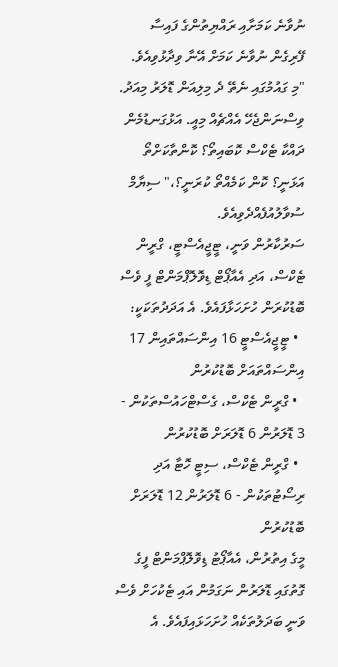ނުވާނެ ކަމަށާއި ރައްޔިތުންގެ ފައިސާ ފޭރިގެން ނުވާނެ ކަމަށް އޭނާ ވިދާޅުވިއެވެ.
"މި ގައުމުގައި ނެތޭ ދެ މިލިއަން ޑޮލަރު މިއަދު. ވިސްނަންޖެހޭ އެއްޗެއް މިއީ. އަޅުގަނޑުމެން ދައްކާ ޓެކްސް ކޮބައިތޯ؟ ކޮންތާކަށްތޯ އަޅަނީ؟ ކޮން ކަމެއްތޯ ކުރަނީ؟،" ސިޔާމް ސުވާލުއުފެއްދެވިއެވެ.
ސަރުކާރުން ވަނީ، ޓީޖީއެސްޓީ، ގްރީން ޓެކްސް، އަދި އެއާޕޯޓް ޑިވޮލޮޕްމަންޓް ފީ ވެސް ބޮޑުކުރަން ހުށަހަޅާފައެވެ. އެ އަދަދުތަކަކީ:
  • ޓީޖީއެސްޓީ 16 އިންސައްތައިން 17 އިންސައްތައަށް ބޮޑުކުރުން
  • ގްރީން ޓެކްސް، ގެސްޓްހައުސްތަކުން - 3 ޑޮލަރުން 6 ޑޮލަރަށް ބޮޑުކުރުން
  • ގްރީން ޓެކްސް، ސިޓީ ހޮޓާ އަދި ރިސޯޓުތަކުން - 6 ޑޮލަރުން 12 ޑޮލަރަށް ބޮޑުކުރުން
މީގެ އިތުރުން، އެއާޕޯޓު ޑިވޮލޮޕްމަންޓް ފީގެ ގޮތުގައި ޑޮލަރުން ނަގަމުން އައި ޓެކުހަށް ވެސް ވަނީ ބަދަލުތަކެއް ހުށަހަޅައިފައެވެ. އެ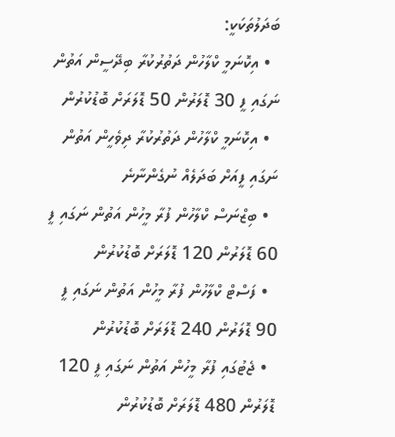ބަދަލުތަކަކީ:
  • އިކޮނަމީ ކްލާހުން ދަތުރުކުރާ ބިދޭސީން އަތުން ނަގައި ފީ 30 ޑޮލަރުން 50 ޑޮލަރަށް ބޮޑުކުރުން
  • އިކޮނަމީ ކްލާހުން ދަތުރުކުރާ ދިވެހީން އަތުން ނަގައި ފީއަށް ބަދަލެއް ނުގެންނާނެ
  • ބިޒްނަސް ކްލާހުން ފުރާ މީހުން އަތުން ނަގައި ފީ 60 ޑޮލަރުން 120 ޑޮލަރަށް ބޮޑުކުރުން
  • ފަސްޓް ކްލާހުން ފުރާ މީހުން އަތުން ނަގައި ފީ 90 ޑޮލަރުން 240 ޑޮލަރަށް ބޮޑުކުރުން
  • ޖެޓުގައި ފުރާ މީހުން އަތުން ނަގައި ފީ 120 ޑޮލަރުން 480 ޑޮލަރަށް ބޮޑުކުރުން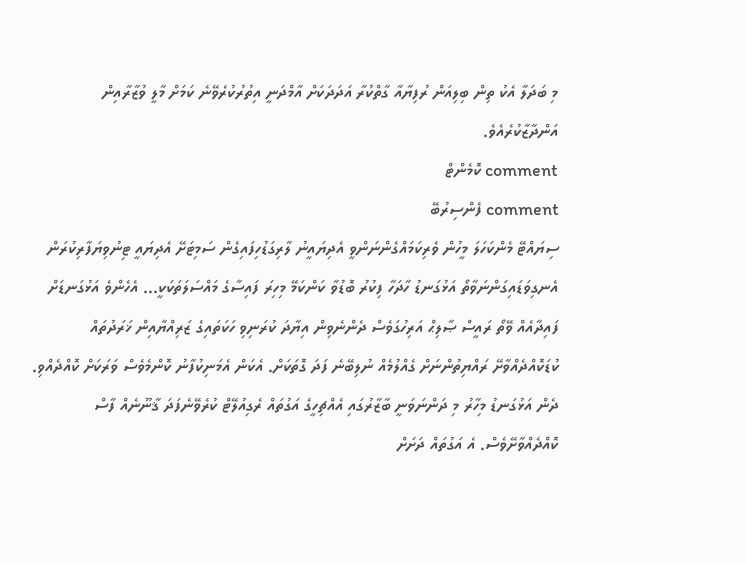މި ބަދަލާ އެކު ތިން ބިލިއަން ރުފިޔާއާ ގާތްކުރާ އަދަދަކަށް އާމްދަނީ އިތުރުކުރެވޭނެ ކަމަށް މާލީ ވުޒާރާއިން އަންދާޒާކުރެއެވެ.
comment ކޮމެންޓް
comment ފެންސިރުބޭ
ސިޔައްޓޭ މެންކަހަލަ މީހުން ވެރިކަމައްގެންނަންވީ އެދިޔައީނު ލާރިގަޑުހިފައިގެން ސަމިޓަށޭ އެދިޔައީ ޓިނުވިޔަފާރިކުރަން
އެނގިވަޑައިގަންނަވާތޯ އަޅުގަނޑު ހާދަހާ ފިކުރު ބޮޑުވާ ކަންކަމޭ މިހިރަ ފައިސާގެ މައްސަލަތަކަކީ... އެހެންވެ އަޅުގަނޑަށް ފައިދާއެއް ވޭތޯ ރައީސް ޞާލިޙް އަރިހުގަވެސް ދެންނެވިން އިޔާދަ ކުރަނިވި ހަކަތައިގެ ޒަރިއްޔާއިން ޚަރަދުތައް ކުޑަކޮއްދެއްވާށޭ ރައްޔިތުންނަށް ގެއްލުމެއް ނުލިބޭނެ ފަދަ ގޮތަކަށް. އެކަން އެމަނިކުފާނު ކޮންމެވެސް ވަރަކަށް ކޮއްދެއްވި. ދެން އަޅުގަނޑު މިހާރު މި ދަންނަވަނީ ބާޒާރުގައި އެއްޗިހީގެ އަގުތައް ރެގިއުލޭޓް ކުރެވޭނެފަދަ ޤާނޫނެއް ފާސް ކޮއްދެއްވާށޭވެސް. އެ އަގުތައް ދަށަށް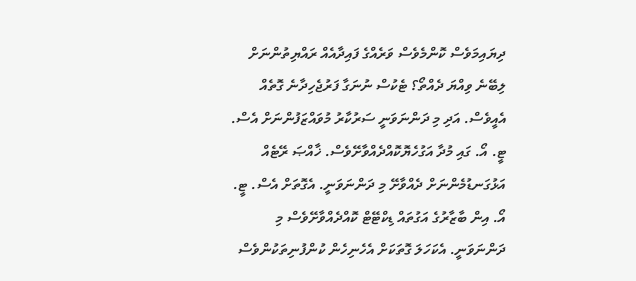ދިޔައިމަވެސް ކޮންމެވެސް ވަރެއްގެ ފައިދާއެއް ރައްޔިތުންނަށް ލިބޭނެ ވިއްޔަ ދެއްތޯ؟ ޓެކުސް ނުނަގާ ފަރުޖެހިދާނެ ގޮތެއް އެއީވެސް. އަދި މި ދަންނަވަނީ ސަރުކާރު މުވައްޒަފުންނަށް އެސް. ޓީ. އޯ. ގައި މުދާ އަގުހެޔޮކޮއްދެއްވާށޭވެސް. ޚާއްޞަ ރޭޓެއް އަޅުގަނޑުމެންނަށް ދެއްވާށޭ މި ދަންނަވަނީ. އެގޮތަށް އެސް. ޓީ. އޯ. އިން ބާޒާރުގެ އަގުތައް ޑިކްޓޭޓް ކޮއްދެއްވާށޭވެސް މި ދަންނަވަނީ. އެކަހަލަ ގޮތަކަށް އެހެނިހެން ކުންފުނިތަކުންވެސް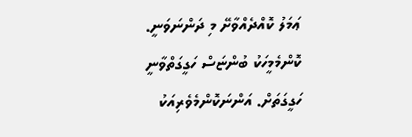ޢަމަލު ކޮއްދެއްވާށޭ މި ދަންނަވަނީ.
ކޮންމެމީހަކު ބުންޏަސް ހަގީގަތްވާނީ ހަގީގަތަށް. އަންނަކޮންމެވެރިއަކު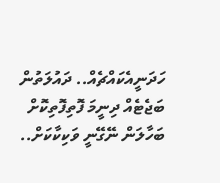ހަދަނީއެކައްޗެއް.. ދައުލަތުން ބަޖެޓެއް ދިނީމަ ފޮތިފޮތިކޮށް ބަހާލަން ނޭގޭނީ ވަކިކާކަށް..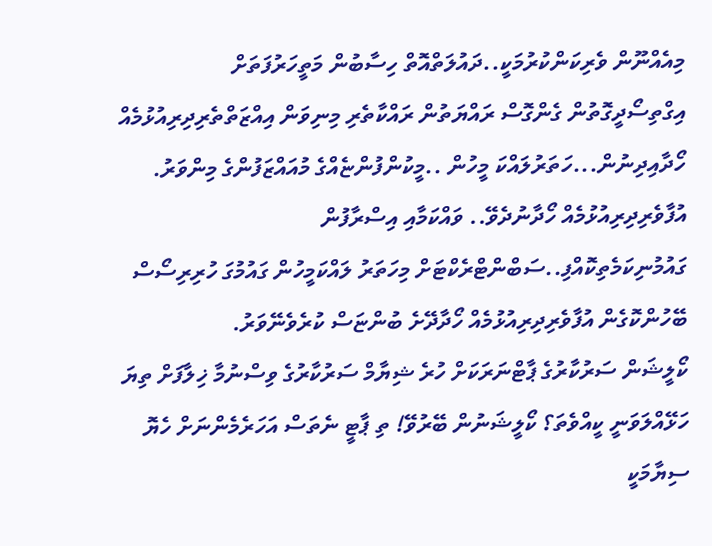މިއެއްނޫން ވެރިކަންކުރުމަކީ..ދައުލަތްއޮތް ހިސާބުން މަތީހަރުފަތަށް އިގްތިސޯދީގޮތުން ގެންގޮސް ރައްޔަތުން ރައްކާތެރި މިނިވަން އިއްޒަތްތެރިދިރިއުޅުމެއް ހޯދާއިދިނުން...ހަތަރުލައްކަ މީހުން ..މީކުންފުންޏެއްގެ މުއައްޒަފުންގެ މިންވަރު. އުފާވެރިދިރިއުޅުމެއް ހޯދާނުދެވޭ.. ވައްކަމާއި އިސްރާފުން ގައުމުނިކަމެތިކޮއްފި..ސަބްންޓްރެކްޓަށް މިހަތަރު ލައްކަމީހުން ގައުމުގަ ހުރިރިސޯސް ބޭހުންކޮގެން އުފާވެރިދިރިއުޅުމެއް ހޯދާދޭށެ ބުންޏަސް ކުރެވެނޭވަރު.
ކޯލީޝަން ސަރުކާރުގެ ޕާޓްނަރަކަށް ހުރެ ޝިޔާމް ސަރުކާރުގެ ވިސްނުމާ ޚިލާފަށް ތިޔަ ހަޅޭއްލަވަނީ ކީއްވެތަ؟ ކޯލީޝަނުން ބޭރުވޭ! ތި ޕާޓީ ނެތަސް އަހަރެމެންނަށް ހެޔޮ
ސިޔާމަކީ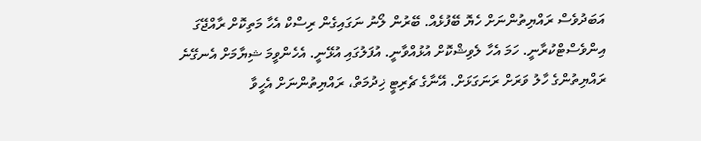އަބަދުވެސް ރައްޔިތުންނަށް ހެޔޮ ބޭފުޅެއް. ބޭރުން ލޯނު ނަގައިގެން ރިސްކް އެހާ މަތިކޮށް ރާއްޖޭގަ އިންވެސްޓްކުރާނީ. ހަމަ އެހާ ލެވިޝްކޮށް އުޅުއްވާނީ. އުފަލުގައި އުޅޭނީ. އެހެންވީމަ ޝިޔާމަށް އެނގޭނެ ރައްޔިތުންގެ ހާލު ވަރަށް ރަނަގަޅަށް. އޭނާގެ ޗެރިޓީ ޚިދުމަތް، ރައްޔިތުންނަށް އެހީވާ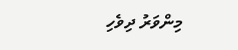މިންވަރު ދިވެހި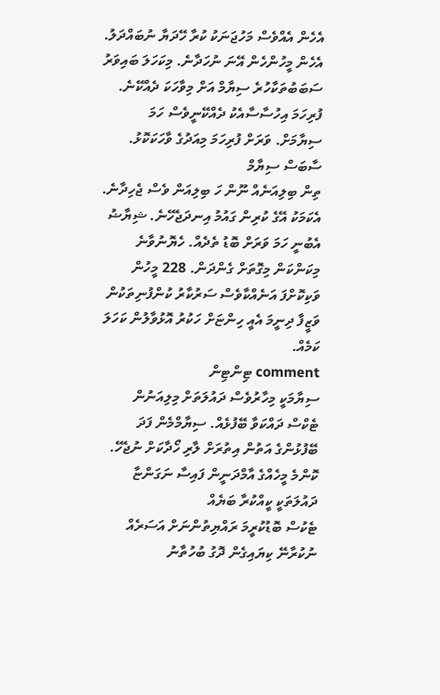އެހެން އެއްވެސް މަހުޖަނަކު ކުރާ ހޭދަޔާ ނުބައްދަލު. އެހެން މީހުންހެން އޭނަ ނުހަދާނެ. މިކަހަލަ ބައިވަރު ސަބަބުތަކާހުރެ ސިޔާމް އަށް މިވާހަކަ ދެއްކޭނެ. ފުރިހަމަ އިހުސާސާއެކު ދެއްކޭނީވެސް ހަމަ ސިޔާމަށް. ވަރަށް ފުރިހަމަ މިއަދުގެ ވާހަކަކޮޅު. ސާބަސް ސިޔާމް
ތިން ބިލިއަނެއް ނޫން ހަ ބިލިއަން ވެސް ޖެހިދާނެ. އެކަމަކު އޭގެ ކުރިން ގައުމު އިނދަޖެހޭނެ. ޝިޔާޟު އެބުނީ ހަމަ ވަރަށް ބޮޑު ތެދެއް. ހެޔޮނުވާނެ މިކަންކަން މިގޮތަށް ގެންދަން. 228 މީހުން ވަކިކޮށްފަ އަނެއްކާވެސް ސަރުކާރު ކުންފުނިތަކުން ވަޒީފާ ދިނީމަ އެއީ ހިންޏަށް ހަކުރު އޮޅުވާލުން ކަހަލަ ކަމެއް.
comment ޓިންޓިން
ސިޔާމަކީ މިހާރުވެސް ދައުލަތަށް މިލިއަނުން ޓެކްސް ދައްކަވާ ބޭފުޅެއް. ސިޔާމްމެން ފަދަ ބޭފުޅުންގެ އަތުން އިތުރަށް ލާރި ހޯދާކަށް ނުޖެހޭ. ކޮންމެ މީހެއްގެ އާމްދަނީން ފައިސާ ނަގަންޏާ ދައުލަތަކީ ކީއްކުރާ ބަޔެއް
ޓެކުސް ބޮޑުކުރީމަ ރައްޔިތުންނަށް އަސަރެއް ނުކުރާނޭ ކިޔައިގެން ދޮގު ބުހުތާނު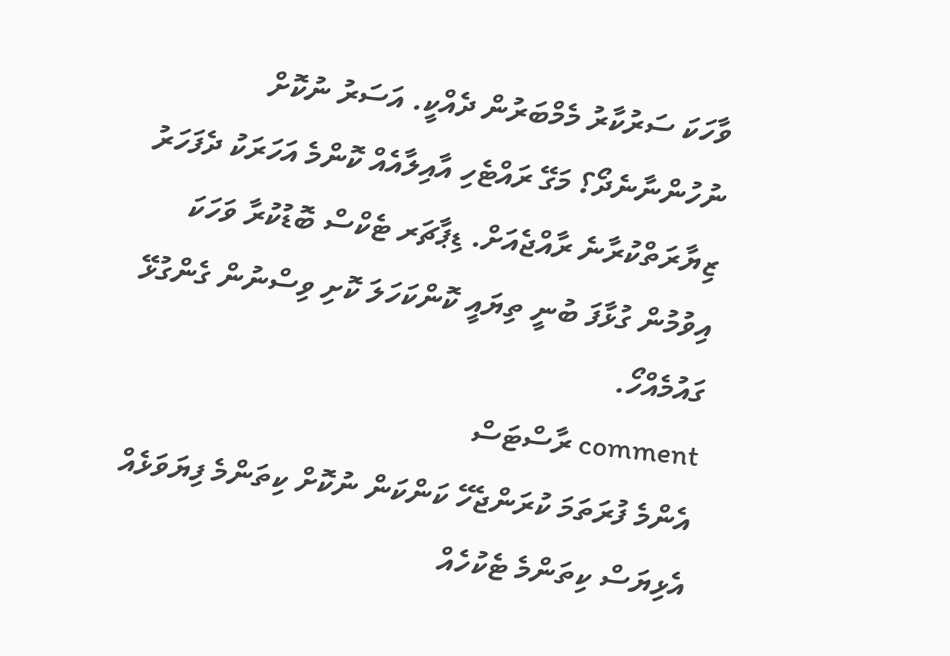ވާހަކަ ސަރުކާރު މެމްބަރުން ދެއްކީ. އަސަރު ނުކޮށް ނުހުންނާނެދޯ؟ މަގޭ ރައްޓެހި އާއިލާއެއް ކޮންމެ އަހަރަކު ދެފަހަރު ޒިޔާރަތްކުރާނެ ރާއްޖެއަށް. ޑިޕާޗަރ ޓެކްސް ބޮޑުކުރާ ވަހަކަ އިވުމުން ގުޅާފަ ބުނީ ތިޔައީ ކޮންކަހަލަ ކޮށި ވިސްނުން ގެންގުޅޭ ގައުމެއްހޯ.
comment ރާސްޓަސް
އެންމެ ފުރަތަމަ ކުރަންޖެހޭ ކަންކަން ނުކޮށް ކިތަންމެ ފިޔަވަޅެއް އެޅިޔަސް ކިތަންމެ ޓެކުހެއް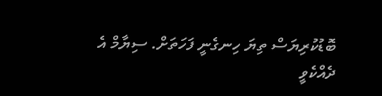ބޮޑުކުރިޔަސް ތިޔަ ހިނގެނީ ފަހަތަށް. ސިޔާމް އެ ދެއްކެވީ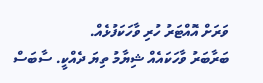ވަރަށް އޮއްޓަރު ހުރި ވާހަކަފުޅެއް.
ބަރާބަރު ވާހަކައެއް ޝިޔާމު ތިޔަ ދެއްކީ. ސާބަސް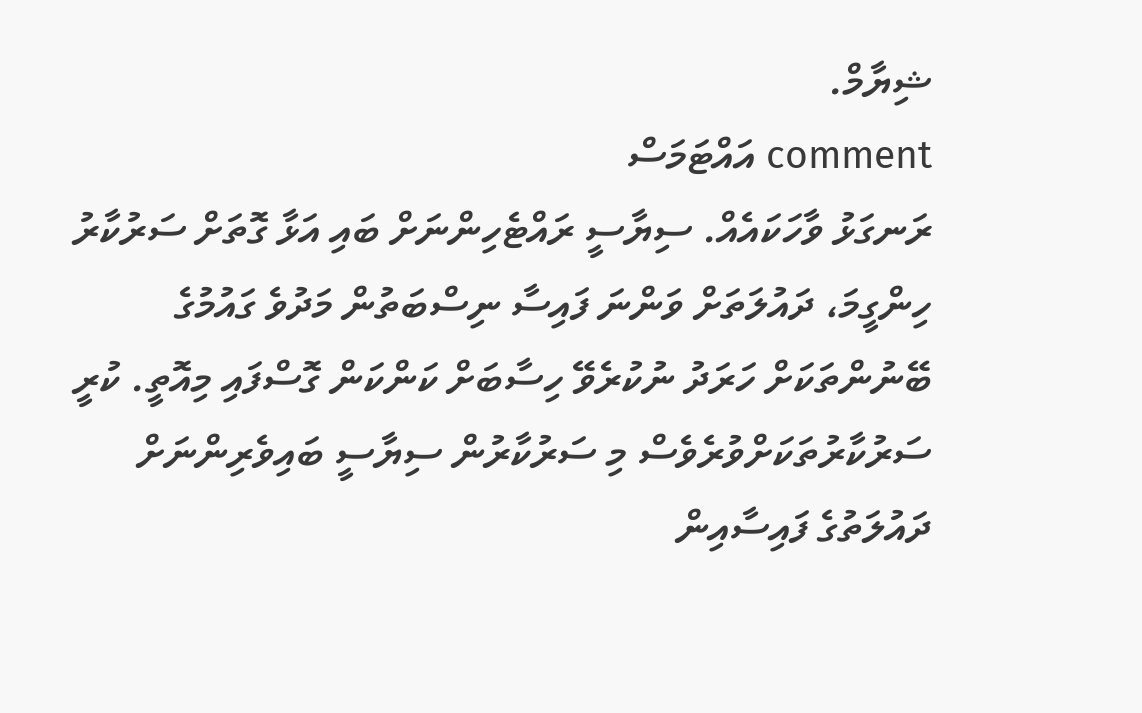ޝިޔާމް.
comment އައްޓަމަސް
ރަނގަޅު ވާހަކައެއް. ސިޔާސީ ރައްޓެހިންނަށް ބައި އަޅާ ގޮތަށް ސަރުކާރު ހިންގީމަ، ދައުލަތަށް ވަންނަ ފައިސާ ނިސްބަތުން މަދުވެ ގައުމުގެ ބޭނުންތަކަށް ހަރަދު ނުކުރެވޭ ހިސާބަށް ކަންކަން ގޮސްފައި މިއޮތީ. ކުރީ ސަރުކާރުތަކަށްވުރެވެސް މި ސަރުކާރުން ސިޔާސީ ބައިވެރިންނަށް ދައުލަތުގެ ފައިސާއިން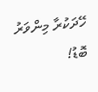ހޭދަކުރާ މިންވަރު ބޮޑު!